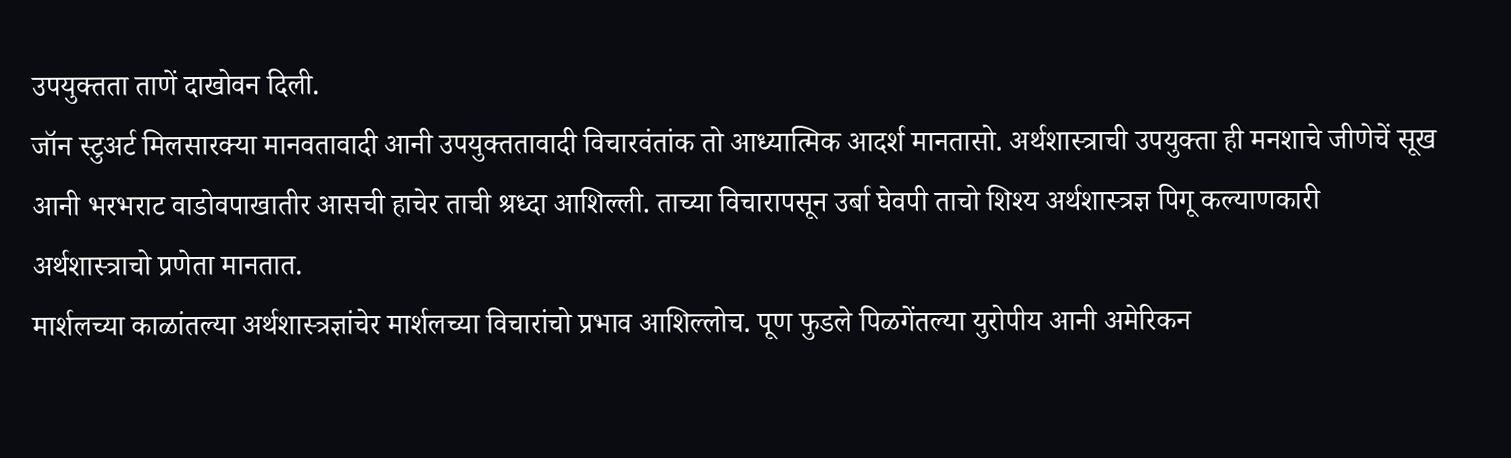उपयुक्तता ताणें दाखोवन दिली.
जॉन स्टुअर्ट मिलसारक्या मानवतावादी आनी उपयुक्ततावादी विचारवंतांक तो आध्यात्मिक आदर्श मानतासो. अर्थशास्त्राची उपयुक्ता ही मनशाचे जीणेचें सूख आनी भरभराट वाडोवपाखातीर आसची हाचेर ताची श्रध्दा आशिल्ली. ताच्या विचारापसून उर्बा घेवपी ताचो शिश्य अर्थशास्त्रज्ञ पिगू कल्याणकारी अर्थशास्त्राचो प्रणेता मानतात.
मार्शलच्या काळांतल्या अर्थशास्त्रज्ञांचेर मार्शलच्या विचारांचो प्रभाव आशिल्लोच. पूण फुडले पिळगेंतल्या युरोपीय आनी अमेरिकन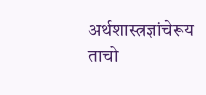अर्थशास्त्रज्ञांचेरूय ताचो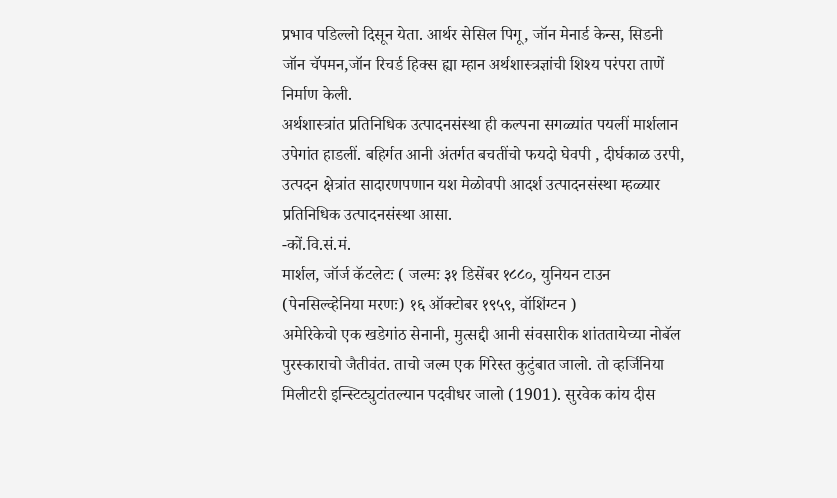प्रभाव पडिल्लो दिसून येता. आर्थर सेसिल पिगू, जॉन मेनार्ड केन्स, सिडनी जॉन चॅपमन,जॉन रिचर्ड हिक्स ह्या म्हान अर्थशास्त्रज्ञांची शिश्य परंपरा ताणें निर्माण केली.
अर्थशास्त्रांत प्रतिनिधिक उत्पादनसंस्था ही कल्पना सगळ्यांत पयलीं मार्शलान उपेगांत हाडलीं. बहिर्गत आनी अंतर्गत बचतींचो फयदो घेवपी , दीर्घकाळ उरपी, उत्पदन क्षेत्रांत सादारणपणान यश मेळोवपी आदर्श उत्पादनसंस्था म्हळ्यार प्रतिनिधिक उत्पादनसंस्था आसा.
-कों.वि.सं.मं.
मार्शल, जॉर्ज कॅटलेटः ( जल्मः ३१ डिसेंबर १८८०, युनियन टाउन (पेनसिल्व्हेनिया मरणः) १६ ऑक्टोबर १९५९, वॉशिंग्टन )
अमेरिकेचो एक खडेगांठ सेनानी, मुत्सद्दी आनी संवसारीक शांततायेच्या नोबॅल पुरस्काराचो जैतीवंत. ताचो जल्म एक गिरेस्त कुटुंबात जालो. तो व्हर्जिनिया मिलीटरी इन्स्टिट्युटांतल्यान पदवीधर जालो (1901). सुरवेक कांय दीस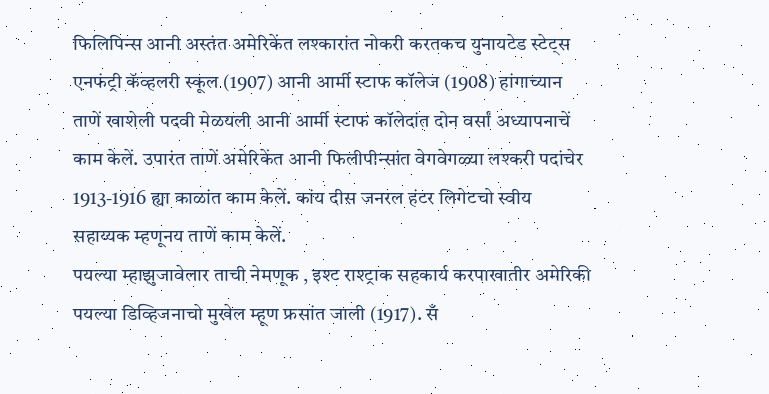फिलिपिन्स आनी अस्तंत अमेरिकेंत लश्कारांत नोकरी करतकच युनायटेड स्टेट्स एनफंट्री कॅव्हलरी स्कूल (1907) आनी आर्मी स्टाफ कॉलेज (1908) हांगाच्यान ताणें खाशेली पदवी मेळयली आनी आर्मी स्टाफ कॉलेदांत दोन वर्सां अध्यापनाचें काम केलें. उपारंत ताणें अमेरिकेंत आनी फिलीपीन्सांत वेगवेगळ्या लश्करी पदांचेर 1913-1916 ह्या काळांत काम केलें. कांय दीस जनरल हंटर लिगेटचो स्वीय सहाय्यक म्हणूनय ताणें काम केलें.
पयल्या म्हाझुजावेलार ताची नेमणूक , इश्ट राश्ट्राक सहकार्य करपाखातीर अमेरिकी पयल्या डिव्हिजनाचो मुखेल म्हूण फ्रसांत जाली (1917). सँ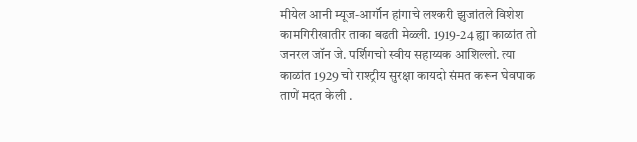मीयेल आनी म्यूज-आर्गॉन हांगाचे लश्करी झुजांतले विशेश कामगिरीखातीर ताका बढती मेळ्ली. 1919-24 ह्या काळांत तो जनरल जॉन जे. पर्शिगचो स्वीय सहाय्यक आशिल्लो. त्या काळांत 1929 चो राश्ट्रीय सुरक्षा कायदो संमत करून घेवपाक ताणें मदत केली .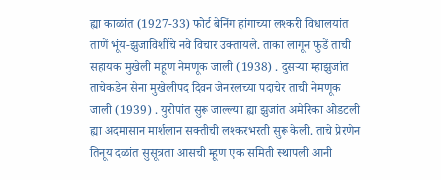ह्या काळांत (1927-33) फोर्ट बेनिंग हांगाच्या लश्करी विधालयांत ताणें भूंय-झुजाविशींचे नवे विचार उक्तायले. ताका लागून फुडें ताची सहायक मुखेली महूण नेमणूक जाली (1938) . दुसऱ्या म्हाझुजांत ताचेकडेन सेना मुखेलीपद दिवन जेनरलच्या पदाचेर ताची नेमणूक जाली (1939) . युरोपांत सुरू जाल्ल्या ह्या झुजांत अमेरिका ओडटली ह्या अदमासान मार्शलान सक्तीची लश्करभरती सुरू केली. ताचे प्रेरणेन तिनूय दळांत सुसूत्रता आसची म्हूण एक समिती स्थापली आनी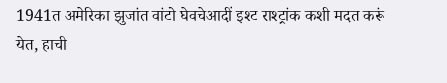1941त अमेरिका झुजांत वांटो घेवचेआदीं इश्ट राश्ट्रांक कशी मदत करूं येत, हाची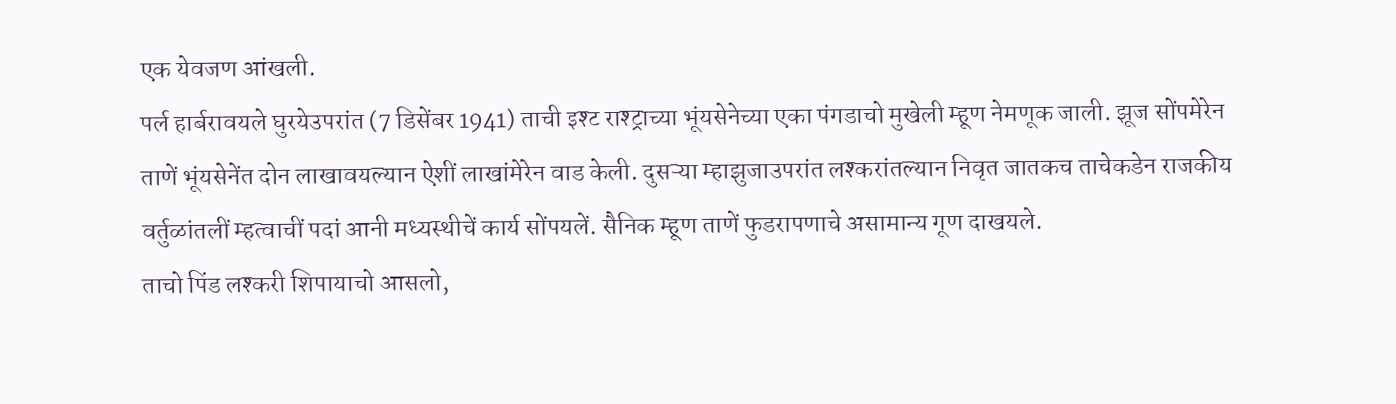एक येवजण आंखली.
पर्ल हार्बरावयले घुरयेउपरांत (7 डिसेंबर 1941) ताची इश्ट राश्ट्राच्या भूंयसेनेच्या एका पंगडाचो मुखेली म्हूण नेमणूक जाली. झूज सोंपमेरेन ताणें भूंयसेनेंत दोन लाखावयल्यान ऐशीं लाखांमेरेन वाड केली. दुसऱ्या म्हाझुजाउपरांत लश्करांतल्यान निवृत जातकच ताचेकडेन राजकीय वर्तुळांतलीं म्हत्वाचीं पदां आनी मध्यस्थीचें कार्य सोंपयलें. सैनिक म्हूण ताणें फुडरापणाचे असामान्य गूण दाखयले.
ताचो पिंड लश्करी शिपायाचो आसलो,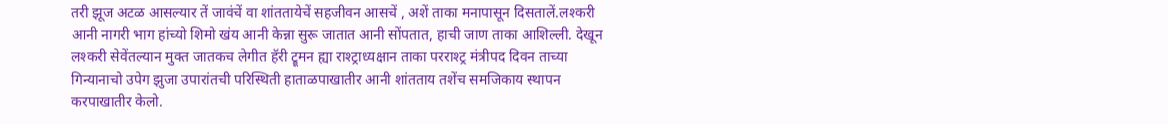तरी झूज अटळ आसल्यार तें जावंचें वा शांततायेचें सहजीवन आसचें , अशें ताका मनापासून दिसतालें.लश्करी आनी नागरी भाग हांच्यो शिमो खंय आनी केन्ना सुरू जातात आनी सोंपतात, हाची जाण ताका आशिल्ली. देखून लश्करी सेवेंतल्यान मुक्त जातकच लेगीत हॅरी ट्रूमन ह्या राश्ट्राध्यक्षान ताका परराश्ट्र मंत्रीपद दिवन ताच्या गिन्यानाचो उपेग झुजा उपारांतची परिस्थिती हाताळपाखातीर आनी शांतताय तशेंच समजिकाय स्थापन करपाखातीर केलो.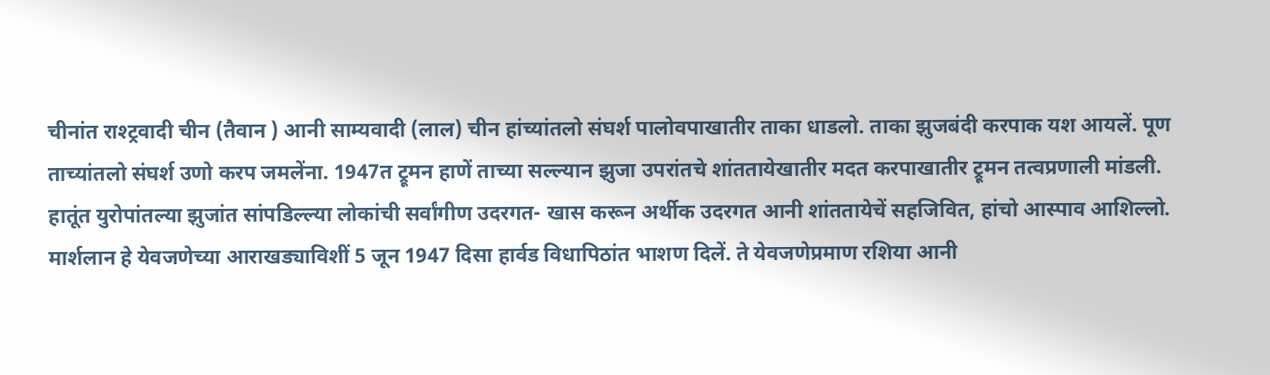चीनांत राश्ट्रवादी चीन (तैवान ) आनी साम्यवादी (लाल) चीन हांच्यांतलो संघर्श पालोवपाखातीर ताका धाडलो. ताका झुजबंदी करपाक यश आयलें. पूण ताच्यांतलो संघर्श उणो करप जमलेंना. 1947त ट्रूमन हाणें ताच्या सल्ल्यान झुजा उपरांतचे शांततायेखातीर मदत करपाखातीर ट्रूमन तत्वप्रणाली मांडली. हातूंत युरोपांतल्या झुजांत सांपडिल्ल्या लोकांची सर्वांगीण उदरगत- खास करून अर्थीक उदरगत आनी शांततायेचें सहजिवित, हांचो आस्पाव आशिल्लो. मार्शलान हे येवजणेच्या आराखड्याविशीं 5 जून 1947 दिसा हार्वड विधापिठांत भाशण दिलें. ते येवजणेप्रमाण रशिया आनी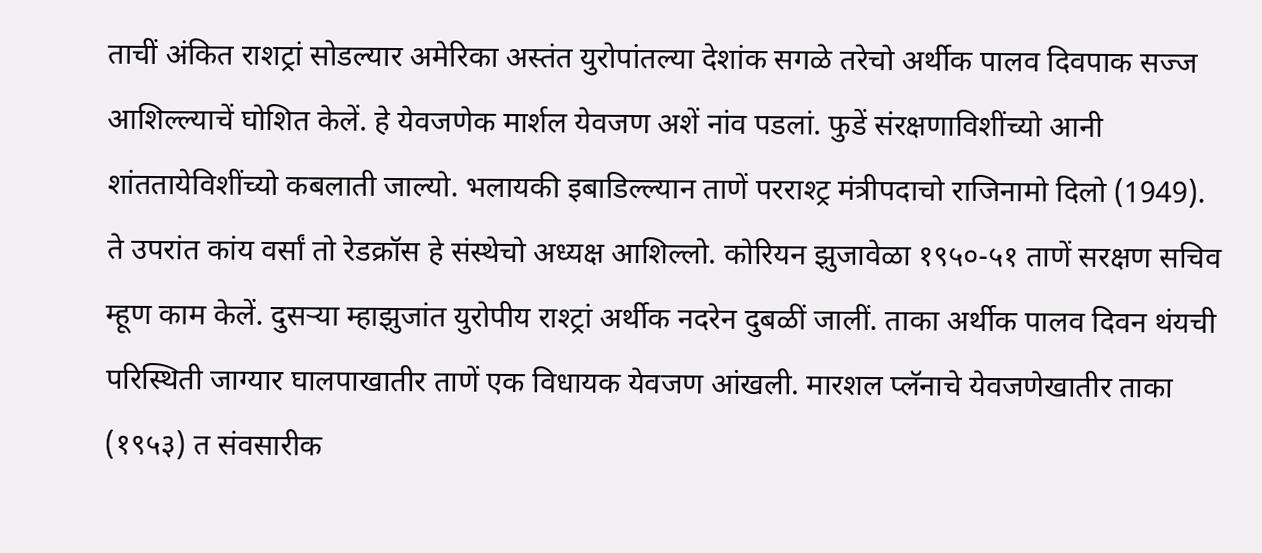ताचीं अंकित राशट्रां सोडल्यार अमेरिका अस्तंत युरोपांतल्या देशांक सगळे तरेचो अर्थीक पालव दिवपाक सज्ज आशिल्ल्याचें घोशित केलें. हे येवजणेक मार्शल येवजण अशें नांव पडलां. फुडें संरक्षणाविशींच्यो आनी शांततायेविशींच्यो कबलाती जाल्यो. भलायकी इबाडिल्ल्यान ताणें परराश्ट्र मंत्रीपदाचो राजिनामो दिलो (1949).
ते उपरांत कांय वर्सां तो रेडक्रॉस हे संस्थेचो अध्यक्ष आशिल्लो. कोरियन झुजावेळा १९५०-५१ ताणें सरक्षण सचिव म्हूण काम केलें. दुसऱ्या म्हाझुजांत युरोपीय राश्ट्रां अर्थीक नदरेन दुबळीं जालीं. ताका अर्थीक पालव दिवन थंयची परिस्थिती जाग्यार घालपाखातीर ताणें एक विधायक येवजण आंखली. मारशल प्लॅनाचे येवजणेखातीर ताका (१९५३) त संवसारीक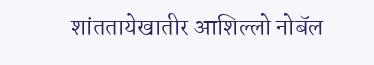शांततायेखातीर आशिल्लो नोबॅल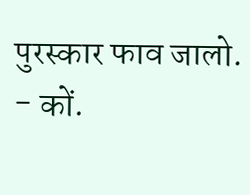पुरस्कार फाव जालो.
- कों.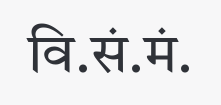वि.सं.मं.